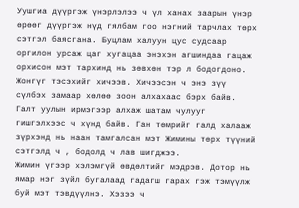Уушгиа дүүргэж үнэрлэлээ ч үл ханах заарын үнэр өрөөг дүүргэж нүд гялбам гоо нэгний тарчлах төрх сэтгэл баясгана. Буцлам халуун цус судсаар оргилон урсаж цаг хугацаа энэхэн агшиндаа гацаж орхисон мэт тархинд нь зөвхөн тэр л бодогдоно.
Жонгүг тэсэхийг хичээв. Хичээсэн ч энэ зүү сүлбэх замаар хөлөө зоон алхахаас бэрх байв. Галт уулын ирмэгээр алхаж шатам чулууг гишгэлхээс ч хүнд байв. Ган төмрийг галд халааж зүрхэнд нь наан тамгалсан мэт Жимины төрх түүний сэтгэлд ч , бодолд ч лав шигджээ.
Жимин үгээр хэлэмгүй өвдөлтийг мэдрэв. Дотор нь ямар нэг зүйл бугалаад гадагш гарах гэж тэмүүлж буй мэт тэвдүүлнэ. Хэзээ ч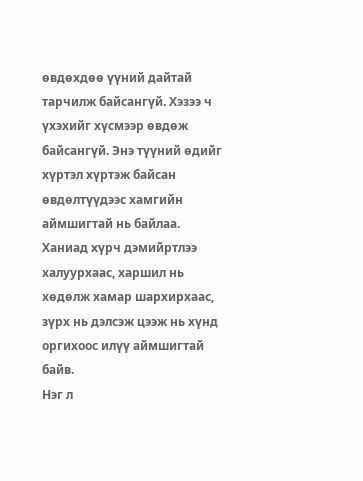өвдөхдөө үүний дайтай тарчилж байсангүй. Хэзээ ч үхэхийг хүсмээр өвдөж байсангүй. Энэ түүний өдийг хүртэл хүртэж байсан өвдөлтүүдээс хамгийн аймшигтай нь байлаа. Ханиад хүрч дэмийртлээ халуурхаас, харшил нь хөдөлж хамар шархирхаас, зүрх нь дэлсэж цээж нь хүнд оргихоос илүү аймшигтай байв.
Нэг л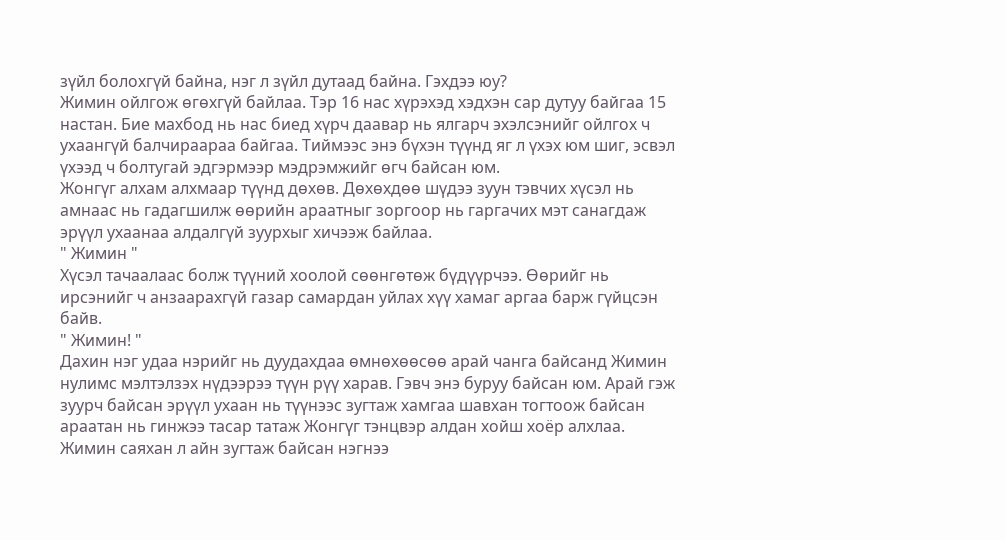зүйл болохгүй байна, нэг л зүйл дутаад байна. Гэхдээ юу?
Жимин ойлгож өгөхгүй байлаа. Тэр 16 нас хүрэхэд хэдхэн сар дутуу байгаа 15 настан. Бие махбод нь нас биед хүрч даавар нь ялгарч эхэлсэнийг ойлгох ч ухаангүй балчираараа байгаа. Тиймээс энэ бүхэн түүнд яг л үхэх юм шиг, эсвэл үхээд ч болтугай эдгэрмээр мэдрэмжийг өгч байсан юм.
Жонгүг алхам алхмаар түүнд дөхөв. Дөхөхдөө шүдээ зуун тэвчих хүсэл нь амнаас нь гадагшилж өөрийн араатныг зоргоор нь гаргачих мэт санагдаж эрүүл ухаанаа алдалгүй зуурхыг хичээж байлаа.
" Жимин "
Хүсэл тачаалаас болж түүний хоолой сөөнгөтөж бүдүүрчээ. Өөрийг нь ирсэнийг ч анзаарахгүй газар самардан уйлах хүү хамаг аргаа барж гүйцсэн байв.
" Жимин! "
Дахин нэг удаа нэрийг нь дуудахдаа өмнөхөөсөө арай чанга байсанд Жимин нулимс мэлтэлзэх нүдээрээ түүн рүү харав. Гэвч энэ буруу байсан юм. Арай гэж зуурч байсан эрүүл ухаан нь түүнээс зугтаж хамгаа шавхан тогтоож байсан араатан нь гинжээ тасар татаж Жонгүг тэнцвэр алдан хойш хоёр алхлаа.
Жимин саяхан л айн зугтаж байсан нэгнээ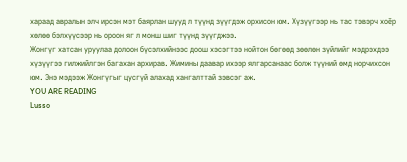хараад авралын элч ирсэн мэт баярлан шууд л түүнд зүүгдэж орхисон юм. Хүзүүгээр нь тас тэвэрч хоёр хөлөө бэлхүүсээр нь ороон яг л монш шиг түүнд зүүгджээ.
Жонгүг хатсан уруулаа долоон бүсэлхийнээс доош хэсэгтээ нойтон бөгөөд зөөлөн зүйлийг мэдрэхдээ хүзүүгээ гилжийлгэн багахан архирав. Жимины даавар ихээр ялгарсанаас болж түүний өмд норчихсон юм. Энэ мэдээж Жонгүгыг цусгүй алахад хангалттай зэвсэг аж.
YOU ARE READING
Lusso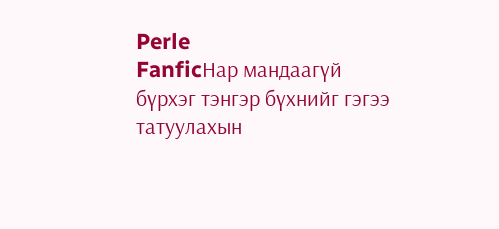Perle
FanficНар мандаагүй бүрхэг тэнгэр бүхнийг гэгээ татуулахын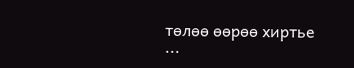төлөө өөрөө хиртье ...